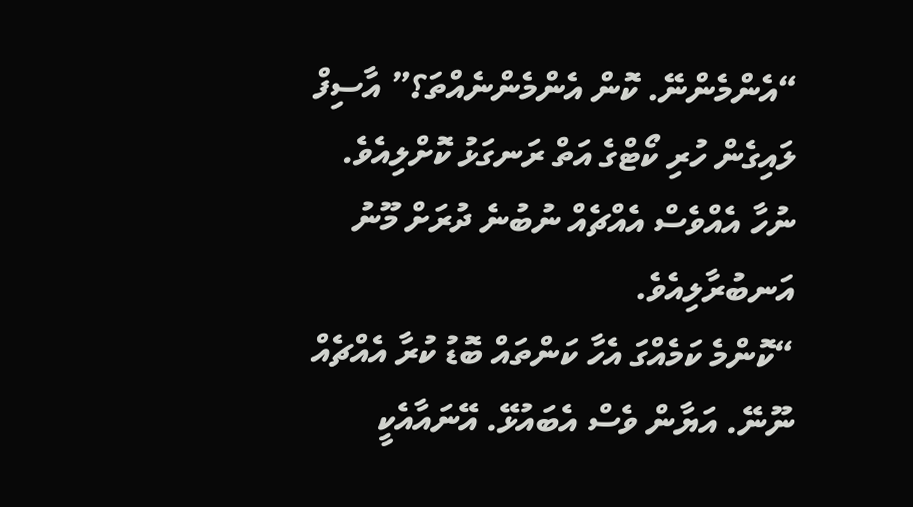“އެންމެންނޭ. ކޮން އެންމެންނެއްތަ؟” އާސިފް ލައިގެން ހުރި ކޯޓްގެ އަތް ރަނގަޅު ކޮށްލިއެވެ. ނުހާ އެއްވެސް އެއްޗެއް ނުބުނެ ދުރަށް މޫނު އަނބުރާލިއެވެ.
“ކޮންމެ ކަމެއްގަ އެހާ ކަންތައް ބޮޑު ކުރާ އެއްޗެއް ނޫނޭ. އަޔާން ވެސް އެބައުޅޭ. އޭނައާއެކީ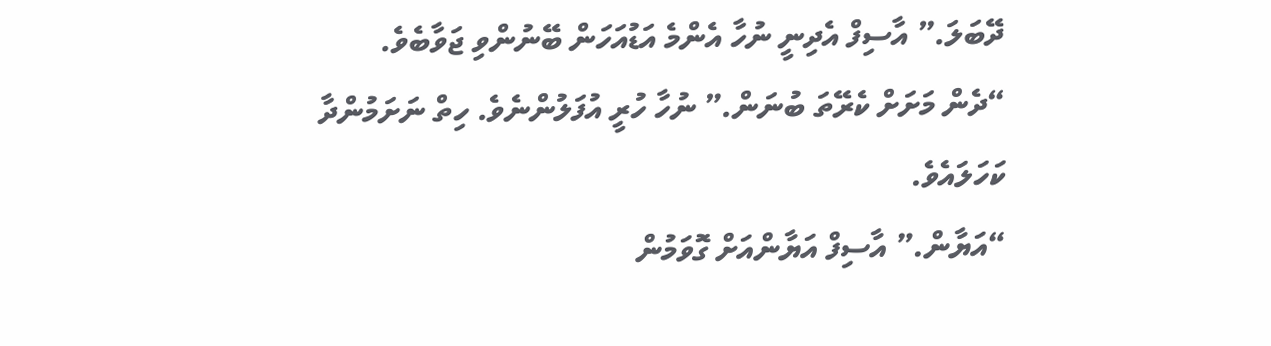ދޭބަލަ.” އާސިފް އެދިނީ ނުހާ އެންމެ އަޑުއަހަން ބޭނުންވި ޖަވާބެވެ.
“ދެން މަށަށް ކެރޭތަ ބުނަން.” ނުހާ ހުރީ އުފަލުންނެވެ. ހިތް ނަށަމުންދާ ކަހަލައެވެ.
“އަޔާން.” އާސިފް އަޔާންއަށް ގޮވަމުން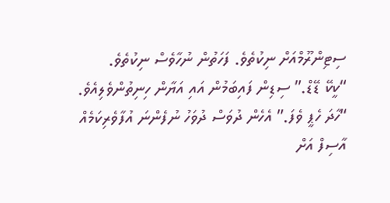ސިޓިންރޫމްއަށް ނިކުތެވެ. ފަހަތުން ނުހާވެސް ނިކުތެވެ.
“ކީކޭ ޑޭޑް.” ސިޑިން ފައިބަމުން އައި އަޔާން ހިނިތުންވެލިއެވެ.
“ހާދަ ހެޕީ ވެފަ.” އެހެން ދުވަސް ދުވަހު ނުފެންނަ އުފާވެރިކަމެއް އާސިފް އަށް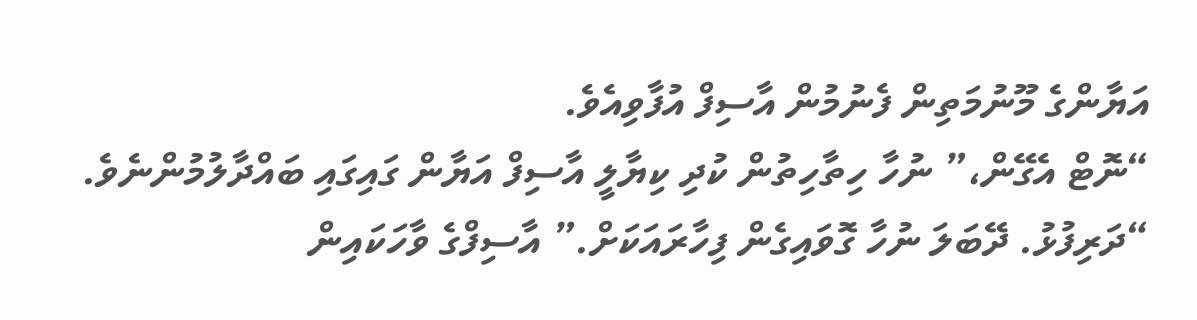އަޔާންގެ މޫނުމަތިން ފެނުމުން އާސިފް އުފާވިއެވެ.
“ނޮޓް އެގޭން،” ނުހާ ހިތާހިތުން ކުދި ކިޔާލީ އާސިފް އަޔާން ގައިގައި ބައްދާލުމުންނެވެ.
“ދަރިފުޅު. ދޭބަލަ ނުހާ ގޮވައިގެން ފިހާރައަކަށް.” އާސިފްގެ ވާހަކައިން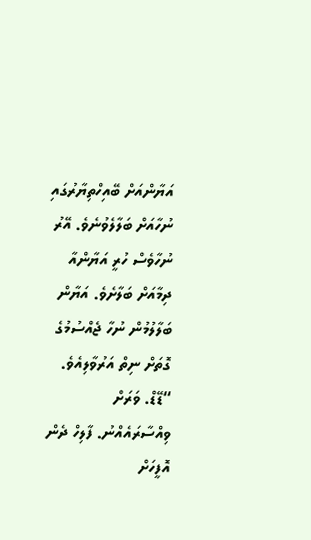އަޔާންއަށް ބޭއިހްތިޔާރުގައި ނުހާއަށް ބަލާލެވުނެވެ. އޭރު ނުހާވެސް ހުރީ އަޔާންއާ ދިމާއަށް ބަލާށެވެ. އަޔާން ބަލާލުމުން ނުހާ ޖެއްސުމުގެ ގޮތަށް ނިތް އަރުވާލިއެވެ.
“ޑޭޑް. ވަރަށް ވިއްސާރައެއްނު. ފާލިހް ދެން އޮފީހަށް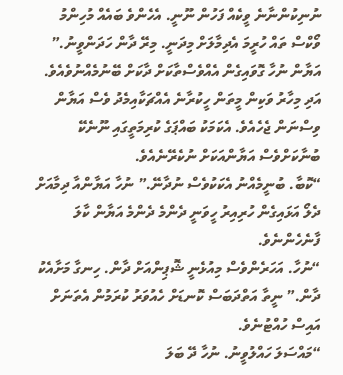ނުނިކުންނާނެ ވީކެއް ފަހުން ނޫނީ. އެހެންވެ ބައެއް މުހިންމު ވޯކްސް ތައް ހުރީމަ އެދިމާލަށް މިދަނީ. މިރޭ ދާން ހަދަންވީނު.” އަޔާން ނުހާ ގޮވައިގެން އެއްވެސްތާކަށް ދާކަށް ބޭނުމެއްނުވެއެވެ. އަދި މިހާރު ވަކިން މީތަން ހީކުރާނެ އެއްޗަކާއިމެދު ވެސް އަޔާން ވިސްނަން ޖެހެއެވެ. އެކަމަކު ބައްޕަގެ ކުރިމަތީގައި ނޫނެކޭ ބުނާކަށްވެސް އަޔާންއަކަށް ނުކެރޭނެއެވެ.
“ކޮބާ. ބުނީމެއްނު އެކަކުވެސް ނުދާނޭ.” ނުހާ އަޔާންއާ ދިމާއަށް ދެލޯ އަޅައިގެން ހުރިއިރު ހީވަނީ ދެންމެ ދެންމެ އަޔާން ކާލަ ފާނެހެންނެވެ.
“ނުހާ. އަހަރެންވެސް މިއުޅެނީ ޝޮޕިންއަށް ދާން. ހިނގާ މަށާއެކު ދާން.” ނީތާ އަތްދަބަސް ކޮނޑަށް ހެއުވަރު ކުރަމުން އެތަނަށް އައިސް ހުއްޓުނެވެ.
“މައްސަލަ ހައްލުވީނު. ނުހާ ދޭ ބަލަ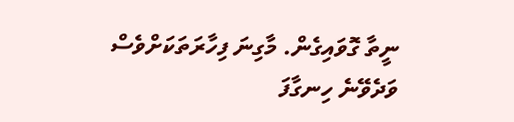ނީތާ ގޮވައިގެން. މާގިނަ ފިހާރަތަކަށްވެސް ވަދެވޭނެ ހިނގާފަ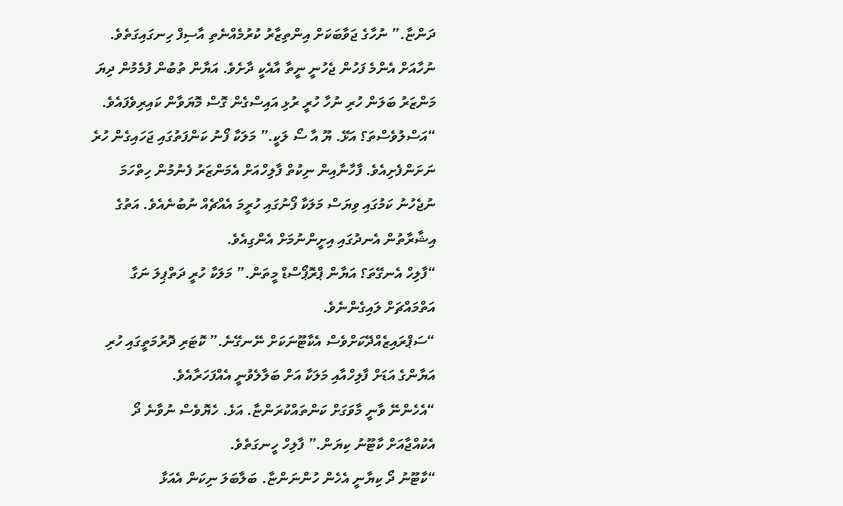ދަންޏާ.” ނުހާގެ ޖަވާބަކަށް އިންތިޒާރު ކުރުމެއްނެތި އާސިފް ހިނގައިގަތެވެ. ނުހާއަށް އެންމެ ފަހުން ޖެހުނީ ނީތާ އާއެކީ ދާށެވެ. އަޔާން ތުބުން ފުމެމުން ދިޔަ މަންޒަރު ބަލަން ހުރި ނުހާ ހުރީ ރުޅި އައިސްގެން ގޮސް މޮޔަވާން ކައިރިވެފައެވެ.
“އަސްލުވެސްތަ؟ އަޅޭ. ޔޫ އާ ސޯ ލަކީ.” މަލަކާ ފޯނު ކަންފަތުގައި ޖަހައިގެން ހުރެ ނަށަންފެށިއެވެ. ފާހާނާއިން ނިކުތް ފާލިހްއަށް އެމަންޒަރު ފެނުމުން ހިތްހަމަ ނުޖެހުނު ކަމުގައި ވިޔަސް މަލަކާ ފޯނުގައި ހުރީމަ އެއްޗެއް ނުބުނެއެވެ. އަތުގެ އިޝާރާތުން އެނދުގައި އިށީންނުމަށް އެންގިއެވެ.
“ފާލިހް އެނގޭތަ؟ އަޔާން ޕްރޮޕޯސްޑް މީތަން.” މަލަކާ ހުރީ ދަތްޕިލަ ނަގާ އަތްމައްޗަށް ލައިގެންނެވެ.
“ސަޕްރައިޒެއްދޭކަށްވެސް އެކާޓޫނަކަށް ނޭނގޭނެ.” ކޮޓަރި ދޮރުމަތީގައި ހުރި އަޔާންގެ އަޑަށް ފާލިހްއާއި މަލަކާ އަށް ބަލާލެވުނީ އެއްފަހަރާއެވެ.
“އެހެންނޭ ވާނީ މާވަގަށް ކަންތައްކުރަންޏާ. އަޅެ. ހެޔޮވެސް ނުވާނެ ދޯ އެކުއްޖާއަށް ކާޓޫނު ކިޔަން.” ފާލިހް ހީނގަތެވެ.
“ކާޓޫނު ދޯ ކިޔާނީ އެހެން ހުންނަންޏާ. ބަލާބަލަ ނިކަން އެއަޅާ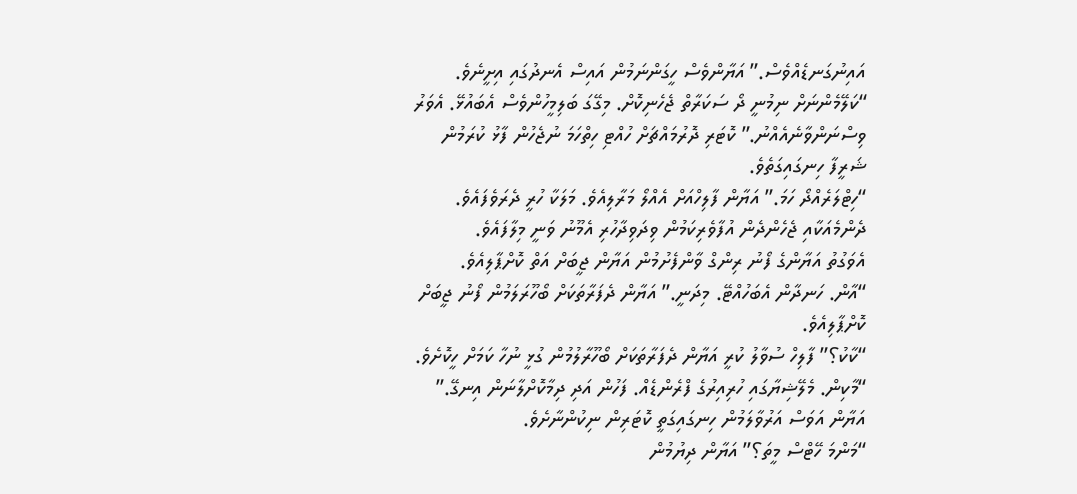އައިނުގަނޑެއްވެސް.” އަޔާންވެސް ހީގަންނަމުން އައިސް އެނދުގައި އިށީނެވެ.
“ކަލޭމެންނަށް ނިމުނީ ދޯ ސަކަރާތް ޖެހެނިކޮށް. މިގޭގަ ބަލިމީހުންވެސް އެބައުޅޭ. އެވަރު ވިސްނަންވާނެއެއްނު.” ކޮޓަރި ދޮރުމައްޗަށް ހުއްޓި ހިތްހަމަ ނުޖެހުން ފާޅު ކުރަމުން ޝަރީފާ ހިނގައިގަތެވެ.
“ހިޓްލަރެއްދޯ ހަމަ.” އަޔާން ފާލިހްއަށް އެއްލޯ މަރާލިއެވެ. މަލަކާ ހުރީ ދެރަވެފައެވެ. ދެންމެއަކާއި ޖެހެންދެން އުފާވެރިކަމުން ވިދަވިދާހުރި އެމޫނު ވަނީ މިލާފައެވެ.
އެވަގުތު އަޔާންގެ ފޯނު ރިންގް ވާންފެށުމުން އަޔާން ޖީބަށް އަތް ކޮށްޕާލިއެވެ.
“އާން. ހަނދާން އެބަހުއްޓޭ. މިދަނީ.” އަޔާން ދެފަރާތަކަށް ބޯހޫރަލަމުން ފޯނު ޖީބަށް ކޮށްޕާލިއެވެ.
“ކާކު؟” ފާލިހް ސުވާލު ކުރީ އަޔާން ދެފަރާތަކަށް ބޯހޫރާލުމުން ގުޅީ ނުހާ ކަމަށް ހީކޮށެވެ.
“މާކިން. މެލޭޝިޔާގައި ހުރިއިރުގެ ފްރެންޑެއް. ފަހުން އަދި ދިމާކޮށްލާނަން އިނގޭ.” އަޔާން އަވަސް އަރުވާލަމުން ހިނގައިގަތީ ކޮޓަރިން ނިކުންނާށެވެ.
“މަންމަ ހޭޓްސް މީތަ؟” އަޔާން ދިޔުމުން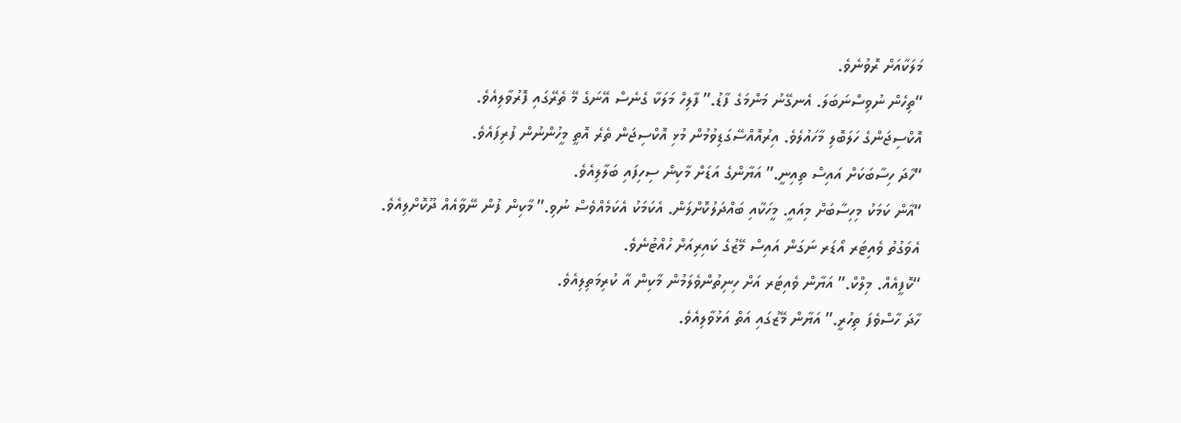މަލަކާއަށް ރޮވުނެވެ.
“ތިހެން ނުވިސްނަބަލަ. އެނގޭނު މަންމަގެ ފާޑު.” ފާލިހް މަލަކާ ގެނެސް އޭނަގެ މޭ ތެރޭގައި ފޮރުވާލިއެވެ.
އޮކްސިޖަންގެ ހަލަބޮލި މާހައުލެވެ. އިރުއޮއްސޭގަޑިވުމުން މުޅި އޮކްސިޖަން ތެރެ އޮތީ މީހުންނުން ފުރިފައެވެ.
“ހާދަ ހިސާބަކަށް އައިސް ތިއިނީ.” އަޔާންގެ އަޑަށް މާކިން ސިހިފައި ބަލާލިއެވެ.
“އާން ކަމަކު މިހިސާބަށް މިއައީ. މީހަކާއި ބައްދަލުކޮށްލަން. އެކަމަކު އެކަމެއްވެސް ނުވި.” މާކިން ފުން ނޭވާއެއް ދޫކޮށްލިއެވެ.
އެވަގުތު ވެއިޓަރ އޯޑަރ ނަގަން އައިސް މޭޒުގެ ކައިރިއަށް ހުއްޓުނެވެ.
“ކޮފީއެއް. މިލްކް.” އަޔާން ވެއިޓަރ އަށް ހިނިތުންވެލަމުން މާކިން އާ ކުރިމަތިލިއެވެ.
ހާދަ ހާސްވެފަ ތިހުރީ.” އަޔާން މޭޒުގައި އަތް އަޅުވާލިއެވެ.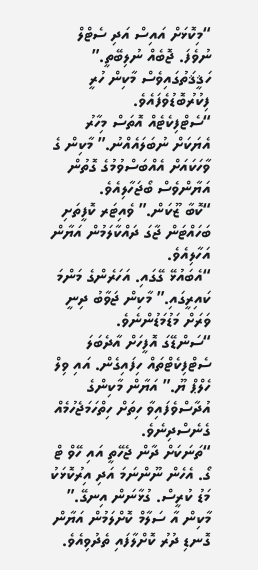“މިކޮޅަށް އައިސް އަދި ސެޓްލް ނުވެފަ. ޖޮބެއް ނުލިބޭތީ.” ހަޤީޤަތުގައިވެސް މާކިން ހުރީ ފިކުރުބޮޑުވެފައެވެ.
“ސެޓްފިކެޓެއް އޮތަސް މިހާރު އެޔަކަށް ނުބަލައެއްނު.” މާކިން ގެ ވާހަކައަށް އެއްބަސްވުމުގެ ގޮތުން އަޔާންވެސް ބޯޖަހާލިއެވެ.
“ކޮބާ ޒޫކަން.” ވެއިޓަރ ކޮފީތަށި ބަހައްޓަން ޖާގަ ދައްކާލަމުން އަޔާން އަހާލިއެވެ.
“އެބައުޅޭ ގޭގައި. އަހަރެންގެ މަންމަ ކައިރީގައި.” މާކިން ޖަވާބު ދިނީ ވަރަށް މަޑުމަޑުންނެވެ.
“ސަންޑޭގަ އޮފީހަށް އާދެބަލަ ސެޓްފިކެޓްތައް ހިފައިގެން. އައި ވިލް ހެލްޕް ޔޫ.” އަޔާން މާކިންގެ އުދާސްވެފައިވާ ހިތަށް ހިތްހަމަޖެހުމެއް ގެނެސްދިނެވެ.
“ތަނަކަށް ދާން ޖެހޭތީ އައި ހޭވް ޓް ގޯ. އެހެން ނޫންނަމަ އަދި އިރުކޮޅަކު މަޑު ކުރީސް. ގުޅާނަން އިނގޭ.” މާކިން އާ ސަލާމް ކޮށްލަމުން އަޔާން ގޮނޑި ދުރު ކޮށްލާފައި ތެދުވިއެވެ.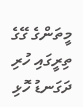މީތަންގެ ގޭގެ ތިރީގައި ހުރި ދަގަނޑު ހޮޅި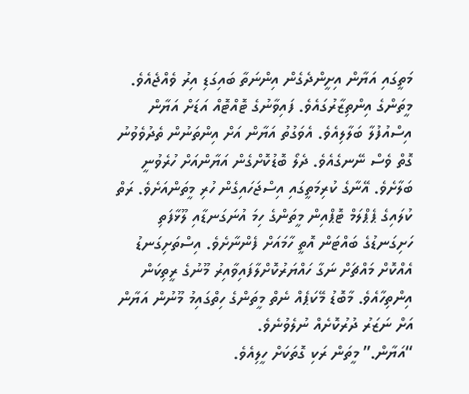މަތީގައި އަޔާން އިށީންދެގެން އިންނަތާ ބައިގަޑި އިރު ވެއްޖެއެވެ. މީތަންގެ އިންތިޒާރުގައެވެ. ފައިވާނުގެ ޓޮއްޓޮއް އަޑަށް އަޔާން އިސްއުފުލާ ބަލާލިއެވެ. އެވަގުތު އަޔާން އަށް އިންތަނުން ތެދުވެވުނު ގޮތް ވެސް ނޭނގެއެވެ. ދެލޯ ބޮޑުކޮށްގެން އަޔާންއަށް ހުރެވުނީ ބަލާށެވެ. އޭނާގެ ކުރިމަތީގައި އިސްޖަހައިގެން ހުރި މީތަންއަށެވެ. ރަތް ކުލައިގެ ޕެޕްލަމް ޓޮޕްއިން މީތަންގެ ހިމަ އުނަގަނޑާއި ލޫޅާފަތި ހަށިގަނޑުގެ ބައްޓަން އޮތީ ހާމައަށް ފެންނާށެވެ. އިސްތަށިގަނޑު އެއްކޮށް މައްޗަށް ނަގާ ހައްޔަރުކޮށްލާފައިވާއިރު މޫނުގެ ރީތިކަން އިންތިހާއެވެ. މާބޮޑު މޭކަޕެއް ނެތް މީތަންގެ ހިތްގައިމު މޫނުން އަޔާން އަށް ނަޒަރު ދުރުކޮށެއް ނުލެވުނެވެ.
“އަޔާން.” މީތަން ރަކި ގޮތަކަށް ހީލިއެވެ.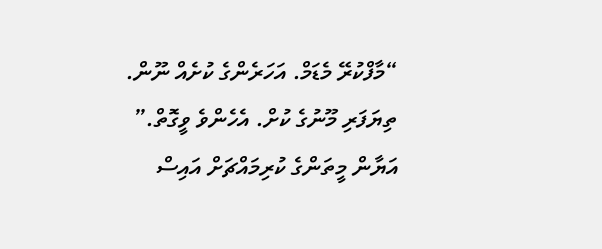“މާފްކުރޭ މެޑަމް. އަހަރެންގެ ކުށެއް ނޫން. ތިޔަފަރި މޫނުގެ ކުށް. އެހެންވެ ވީގޮތް.” އަޔާން މީތަންގެ ކުރިމައްޗަށް އައިސް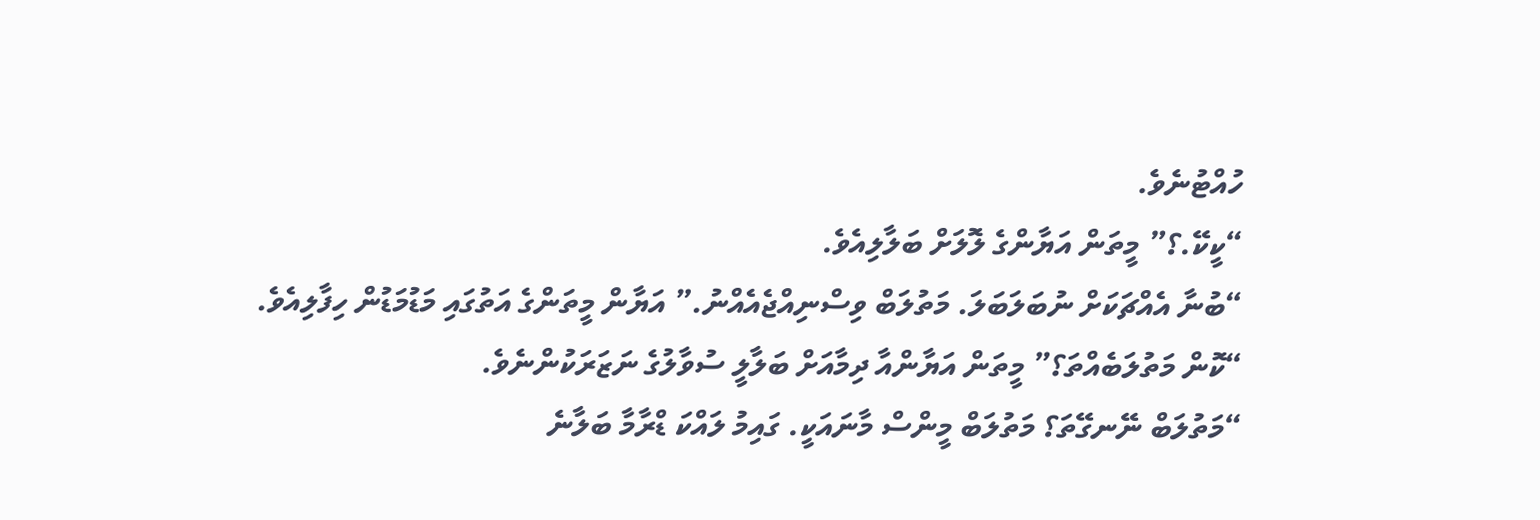ހުއްޓުނެވެ.
“ކީކޭ.؟” މީތަން އަޔާންގެ ލޮލަށް ބަލާލިއެވެ.
“ބުނާ އެއްޗަކަށް ނުބަލަބަލަ. މަތުލަބް ވިސްނިއްޖެއެއްނު.” އަޔާން މީތަންގެ އަތުގައި މަޑުމަޑުން ހިފާލިއެވެ.
“ކޮން މަތުލަބެއްތަ؟” މީތަން އަޔާންއާ ދިމާއަށް ބަލާލީ ސުވާލުގެ ނަޒަރަކުންނެވެ.
“މަތުލަބް ނޭނގޭތަ؟ މަތުލަބް މީންސް މާނައަކީ. ގައިމު ލައްކަ ޑްރާމާ ބަލާނެ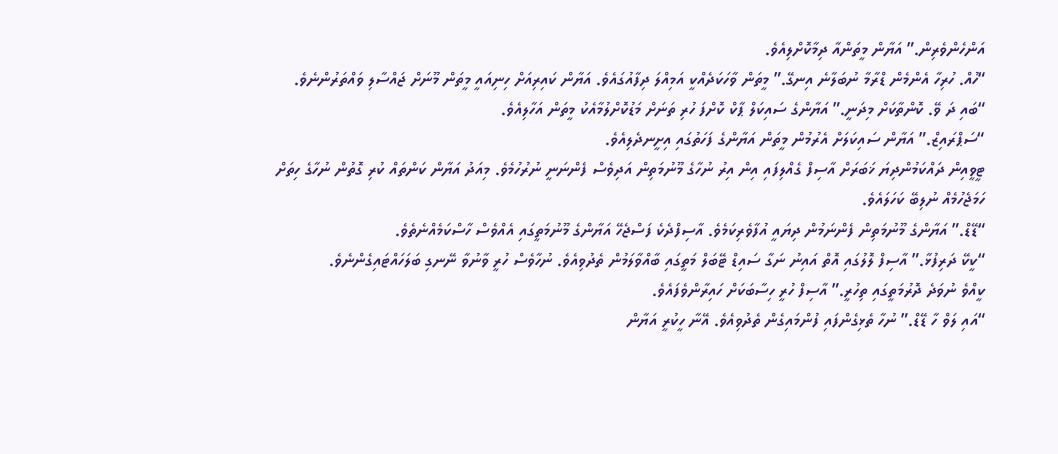އަންހެންވެރިން.” އަޔާން މީތަންއާ ދިމާކޮށްލިއެވެ.
“ހުއް. ހުރިހާ އެންމެން ޑްރާމާ ނުބަލާނެ އިނގޭ.” މީތަން ވާހަކަދެއްކީ އަމިއްލަ ދިފާއުގައެވެ. އަޔާން ކައިރިއަށް ހިނިއައީ މީތަން މޫނަށް ޖައްސާލި ވައްތަރުންނެވެ.
“ބައި ދަ ވޭ. ކޮންތާކަށް މިދަނީ.” އަޔާންގެ ސައިކަލް ޕާކް ކޮށްފަ ހުރި ތަނަށް މަޑުކޮށްލުމާއެކު މީތަން އަހާލިއެވެ.
“ސަޕްރައިޒް.” އަޔާން ސައިކަލަށް އެރުމުން މީތަން އަޔާންގެ ފަހަތުގައި އިށީނދެލިއެވެ.
ޓީވީއިން ދައްކަމުންދިޔަ ޚަބަރަށް އާސިފް ގެއްލިފައި އިން އިރު ނުހާގެ މޫނުމަތިން އަދިވެސް ފެންނަނީ ނުރުހުމެވެ. މިއަދު އަޔާން ކަންތައް ކުރި ގޮތުން ނުހާގެ ހިތަށް ހަމަޖެހުމެއް ނުލިބޭ ކަހަލައެވެ.
“ޑޭޑް.” އަޔާންގެ މޫނުމަތިން ފެންނަމުން ދިޔައީ އުފާވެރިކަމެވެ. އާސިފްދެކެ ފަސްޖެހޭ އަޔާންގެ މޫނުމަތީގައި އެއްވެސް ހާސްކަމެއްނެތެވެ.
“ކީކޭ ދަރިފުޅާ.” އާސިފް ލޮލުގައި އޮތް އައިނު ނަގާ ސައިޑް ޓޭބަލް މަތީގައި ބާއްވާލަމުން ތެދުވިއެވެ. ނުހާވެސް ހުރީ ވާނުވާ ނޭނގި ބަލަހައްޓައިގެންނެވެ.
ކީއްވެ ނުވަދެ ދޮރުމަތީގައި ތިހުރީ.” އާސިފް ހުރީ ހިސާބަކަށް ހައިރާންވެފައެވެ.
“އައި ލަވް ހާ ޑޭޑް.” ނުހާ ތެޅިގެންފައި ފުންމައިގެން ތެދުވިއެވެ. އޭނާ ހީކުރީ އަޔާން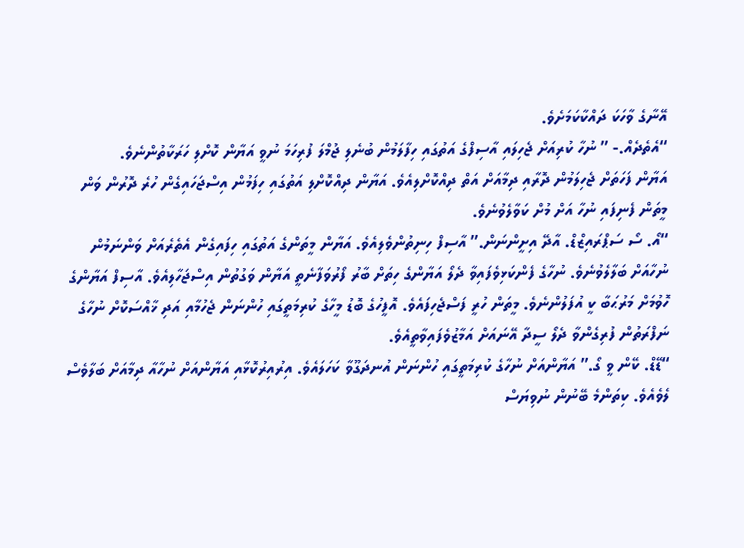އޭނާގެ ވާހަކަ ދައްކާކަމަށެވެ.
“އެތެދެއް.- ” ނުހާ ކުރިއަށް ޖެހިލައި އާސިފްގެ އަތުގައި ހިފާލަމުން ބުނެލި ޖުމްލަ ފުރިހަމަ ނުވީ އަޔާން ކޮށްލި ހަރަކާތުންނެވެ.
އަޔާން ފަހަތަށް ޖެހިލަމުން ދޮރާއި ދިމާއަށް އަތް ދިއްކޮށްލިއެވެ. އަޔާން ދިއްކޮށްލި އަތުގައި ހިފަމުން އިސްޖަހައިގެން ހުރެ ދޮރުން ވަން މީތަން ފެނިފައި ނުހާ އަށް މުށް ކަވާލެވުނެވެ.
“އޯ. ސޯ ސަޕްރައިޒްޑް. އާދޭ އިށީންނަން.” އާސިފް ހިނިތުންވެލިއެވެ. އަޔާން މީތަންގެ އަތުގައި ހިފައިގެން އެތެރެއަށް ވަންނަމުން ނުހާއަށް ބަލާލެވުނެވެ. ނުހާގެ ފެންކަޅިވެފައިވާ ދެލޯ އަޔާންގެ ހިތަށް ބާރު ފޯރުވަފާނެތީ އަޔާން ވަގުތުން އިސްޖަހާލިއެވެ. އާސިފް އަޔާންގެ ހޮވުމަށް މަރުޙަބާ ކީ އުފަލުންނެވެ. މީތަން ހުރީ ފަސްޖެހިފައެވެ. އޮފީހުގެ ބޮޑު މީހާގެ ކުރިމަތީގައި ހުންނަން ޖެހުމާއި އަދި ޚާއްސަކޮށް ނުހާގެ ނަފްރަތުން ފުރިގެންވާ ދެލޯ ސީދާ އޭނައަށް އަމާޒުވެފައިވާތީއެވެ.
“ޑޭޑް. ކޭން ވީ ގޯ.” އަޔާންއަށް ނުހާގެ ކުރިމަތީގައި ހުންނަން އުނދަގޫވާ ކަހަލައެވެ. އިރުއިރުކޮޅާއި އަޔާންއަށް ނުހާއާ ދިމާއަށް ބަލާވެސް ލެވެއެވެ. ކިތަންމެ ބޭނުން ނުވިޔަސް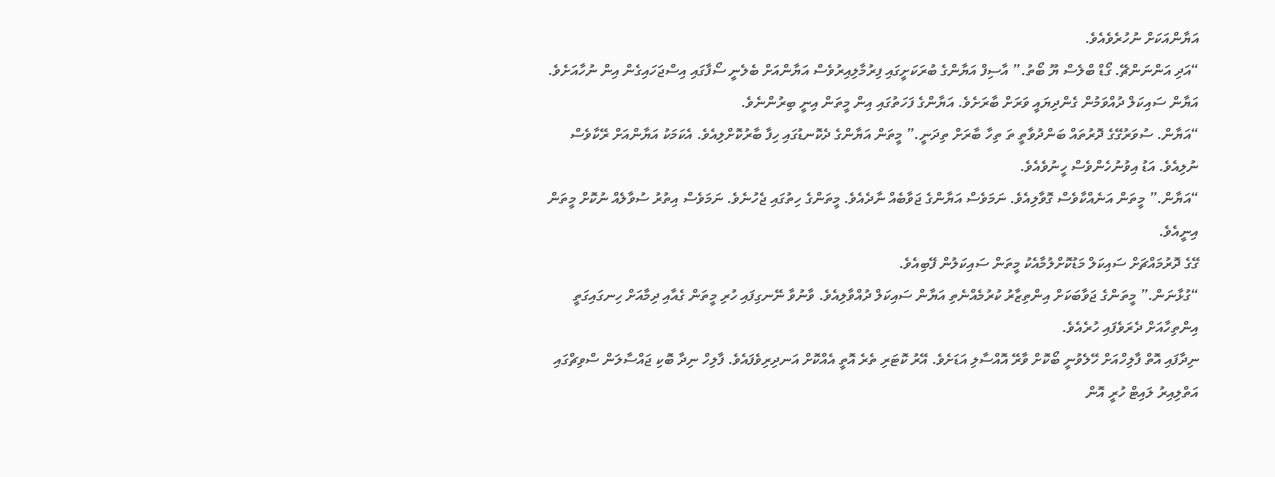އަޔާންއަކަށް ނުހުރެވެއެވެ.
“އަދި އަންނަންޗޭ. ގޯޑް ބްލެސް ޔޫ ބޯތު.” އާސިފް އަޔާންގެ ބުރަކަށީގައި ފިރުމާލިއިރުވެސް އަޔާންއަށް ބެލެނީ ސޯފާގައި އިސްޖަހައިގެން އިން ނުހާއަށެވެ.
އަޔާން ސައިކަލް ދުއްވަމުން ގެންދިޔައީ ވަރަށް ބާރަށެވެ. އަޔާންގެ ފަހަތުގައި އިން މީތަން އިނީ ބިރުންނެވެ.
“އަޔާން. ސުވަރުގޭގެ ދޮރުތައް ބަންދުވާތީ ތަ ތިހާ ބާރަށް ތިދަނީ.” މީތަން އަޔާންގެ ދެކޮނޑުގައި ހިފާ ބާރުކޮށްލިއެވެ. އެކަމަކު އަޔާންއަށް ރޭކާވެސް ނުލިއެވެ. އަޑު އިވުނުހެންވެސް ހީނުވެއެވެ.
“އަޔާން.” މީތަން އަނެއްކާވެސް ގޮވާލިއެވެ. ނަމަވެސް އަޔާންގެ ޖަވާބެއް ނާދެއެވެ. މީތަންގެ ހިތުގައި ޖެހުނެވެ. ނަމަވެސް އިތުރު ސުވާލެއް ނުކޮށް މީތަން އިނީއެވެ.
ގޭގެ ދޮރުމައްޗަށް ސައިކަލް މަޑުކޮށްލުމާއެކު މީތަން ސައިކަލުން ފޭބިއެވެ.
“ގުޅާނަން.” މީތަންގެ ޖަވާބަކަށް އިންތިޒާރު ކުރުމެއްނެތި އަޔާން ސައިކަލް ދުއްވާލިއެވެ. ވާނުވާ ނޭނގިފައި ހުރި މީތަން ގެއާއި ދިމާއަށް ހިނގައިގަތީ އިންތިހާއަށް ދެރަވެފައި ހުރެއެވެ.
ނިދާފައި އޮތް ފާލިހްއަށް ހޭލެވުނީ ބޯކޮށް ވާރޭ އޮއްސާލި އަޑަށެވެ. އޭރު ކޮޓަރި ތެރެ އޮތީ އެއްކޮށް އަނދިރިވެފައެވެ. ފާލިހް ނިދާ ބޮކި ޖައްސާލަން ސްވިޗްގައި އަތްލިއިރު ލައިޓް ހުރީ އޮން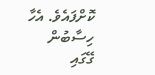ކޮށްފައެވެ. އެހާ ހިސާބުން ގޭގައި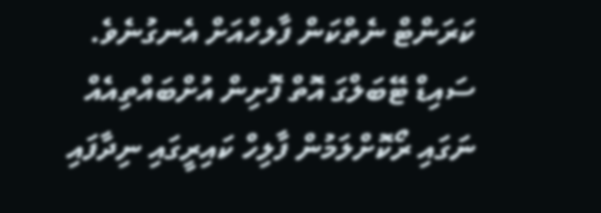ކަރަންޓް ނެތްކަން ފާލހްއަށް އެނގުނެވެ. ސައިޑް ޓޭބަލްގަ އޮތް ފޮށިން އުށްބައްތިއެއް ނަގައި ރޯކޮށްލަމުން ފާލިހް ކައިރީގައި ނިދާފައި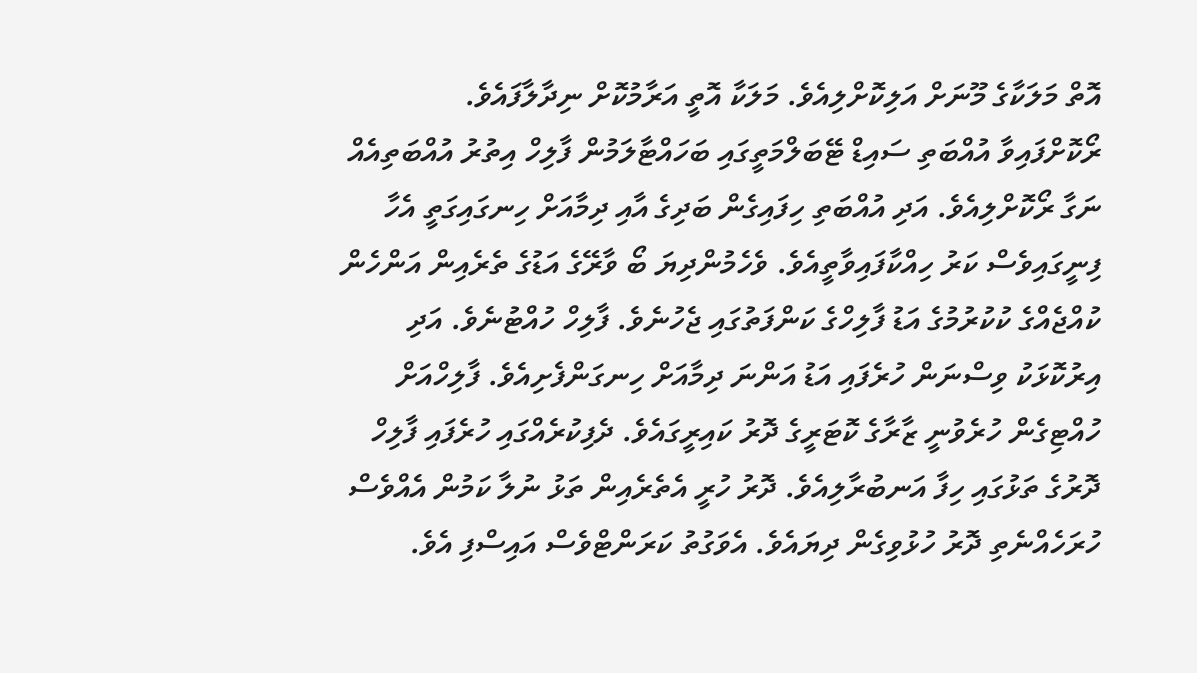އޮތް މަލަކާގެ މޫނަށް އަލިކޮށްލިއެވެ. މަލަކާ އޮތީ އަރާމުކޮށް ނިދާލާފައެވެ.
ރޯކޮށްފައިވާ އުއްބަތި ސައިޑް ޓޭބަލްމަތީގައި ބަހައްޓާލަމުން ފާލިހް އިތުރު އުއްބަތިއެއް ނަގާ ރޯކޮށްލިއެވެ. އަދި އުއްބަތި ހިފައިގެން ބަދިގެ އާއި ދިމާއަށް ހިނގައިގަތީ އެހާ ފިނީގައިވެސް ކަރު ހިއްކާފައިވާތީއެވެ. ވެހެމުންދިޔަ ބޯ ވާރޭގެ އަޑުގެ ތެރެއިން އަންހެން ކުއްޖެއްގެ ކުކުރުމުގެ އަޑު ފާލިހްގެ ކަންފަތުގައި ޖެހުނެވެ. ފާލިހް ހުއްޓުނެވެ. އަދި އިރުކޮޅަކު ވިސްނަން ހުރެފައި އަޑު އަންނަ ދިމާއަށް ހިނގަންފެށިއެވެ. ފާލިހްއަށް ހުއްޓިގެން ހުރެވުނީ ޒާރާގެ ކޮޓަރީގެ ދޮރު ކައިރީގައެވެ. ދެފިކުރެއްގައި ހުރެފައި ފާލިހް ދޮރުގެ ތަޅުގައި ހިފާ އަނބުރާލިއެވެ. ދޮރު ހުރީ އެތެރެއިން ތަޅު ނުލާ ކަމުން އެއްވެސް ހުރަހެއްނެތި ދޮރު ހުޅުވިގެން ދިޔައެވެ. އެވަގުތު ކަރަންޓްވެސް އައިސްފި އެވެ.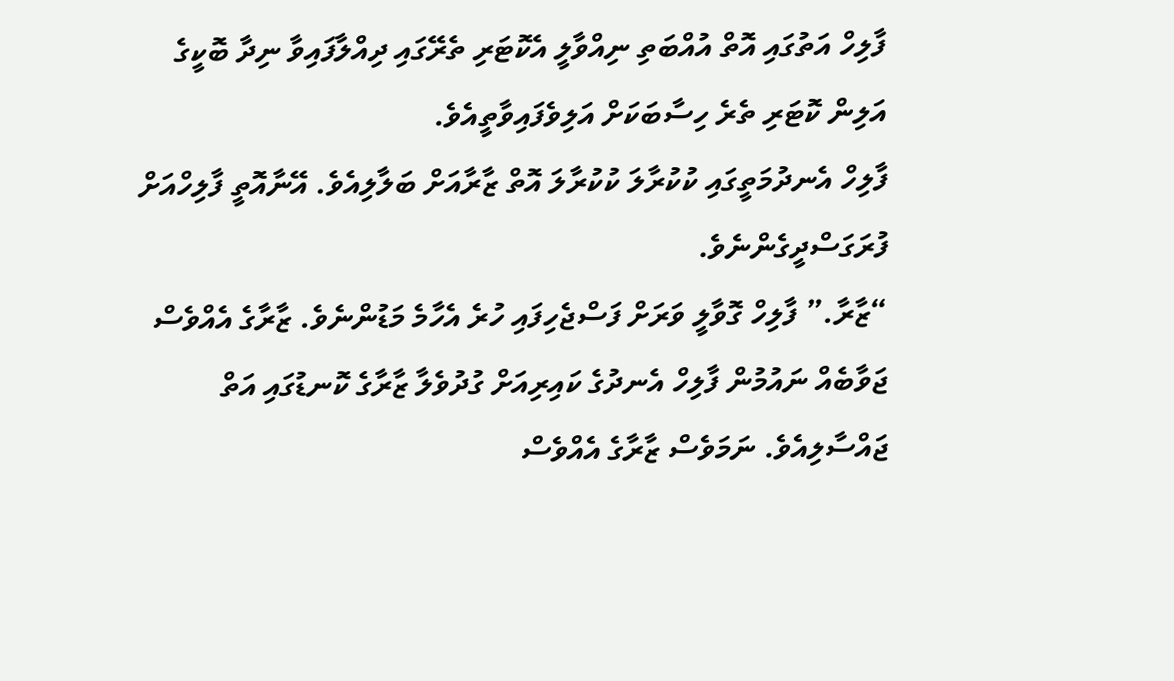ފާލިހް އަތުގައި އޮތް އުއްބަތި ނިއްވާލީ އެކޮޓަރި ތެރޭގައި ދިއްލާފައިވާ ނިދާ ބޮކީގެ އަލިން ކޮޓަރި ތެރެ ހިސާބަކަށް އަލިވެފައިވާތީއެވެ.
ފާލިހް އެނދުމަތީގައި ކުކުރާލަ ކުކުރާލަ އޮތް ޒާރާއަށް ބަލާލިއެވެ. އޭނާއޮތީ ފާލިހްއަށް ފުރަގަސްދީގެންނެވެ.
“ޒާރާ.” ފާލިހް ގޮވާލީ ވަރަށް ފަސްޖެހިފައި ހުރެ އެހާމެ މަޑުންނެވެ. ޒާރާގެ އެއްވެސް ޖަވާބެއް ނައުމުން ފާލިހް އެނދުގެ ކައިރިއަށް ގުދުވެލާ ޒާރާގެ ކޮނޑުގައި އަތް ޖައްސާލިއެވެ. ނަމަވެސް ޒާރާގެ އެއްވެސް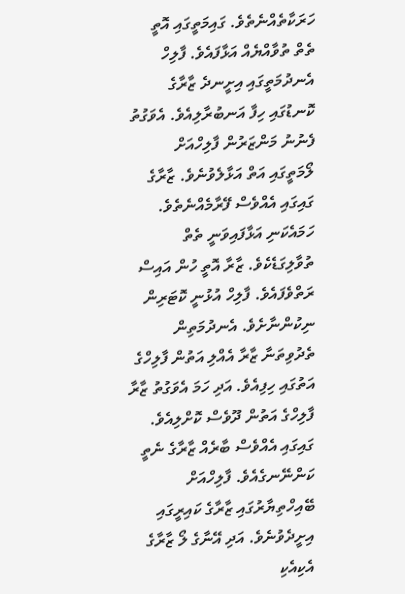ހަރަކާތެއްނެތެވެ. ގައިމަތީގައި އޮތީ ތެތް ތުވާއްޔެއް އަޅާފައެވެ. ފާލިހް އެނދުމަތީގައި އިށީނދެ ޒާރާގެ ކޮނޑުގައި ހިފާ އަނބުރާލިއެވެ. އެވަގުތު ފެނުނު މަންޒަރުން ފާލިހްއަށް ލޯމަތީގައި އަތް އަޅާލެވުނެވެ. ޒާރާގެ ގައިގައި އެއްވެސް ފޭރާމެއްނެތެވެ. ހަމައެކަނި އަޅާފައިވަނީ ތެތް ތުވާލިގަޑެކެވެ. ޒާރާ އޮތީ ހުން އައިސް ރަތްވެފައެވެ. ފާލިހް އުޅުނީ ކޮޓަރިން ނިކުންނާށެވެ. އެނދުމަތިން ތެދުވިތަނާ ޒާރާ އެއްލި އަތުން ފާލިހްގެ އަތުގައި ހިފިއެވެ. އަދި ހަމަ އެވަގުތު ޒާރާ ފާލިހްގެ އަތުން ދޫވެސް ކޮށްލިއެވެ. ގައިގައި އެއްވެސް ބާރެއް ޒާރާގެ ނެތީ ކަންނޭނގެއެވެ. ފާލިހްއަށް ބޭއިހްތިޔާރުގައި ޒާރާގެ ކައިރީގައި އިށީދެވުނެވެ. އަދި އޭނާގެ ލޯ ޒާރާގެ އެކިއެކި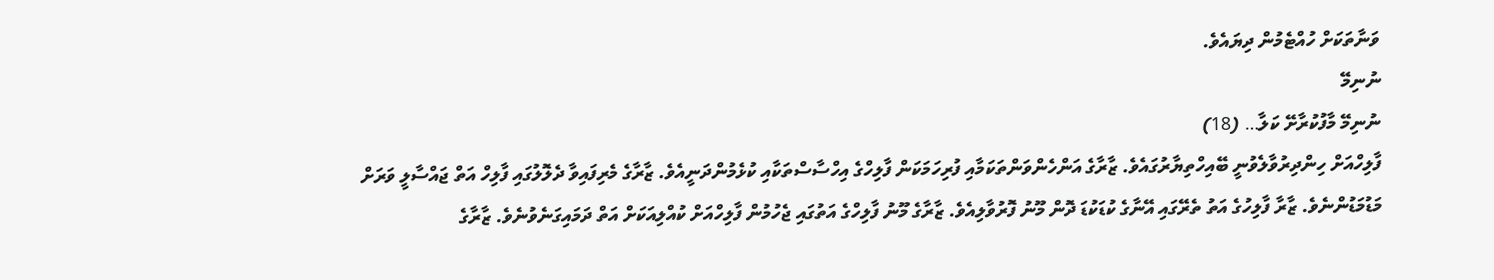ވަނާތަކަށް ހުއްޓެމުން ދިޔައެވެ.
ނުނިމޭ
ނުނިމޭ މާފުކުރާށޭ ކަލާ… (18)
ފާލިހްއަށް ހިންދިރުވާލެވުނީ ބޭއިހްތިޔާރުގައެވެ. ޒާރާގެ އަންހެންވަންތަކަމާއި ފުރިހަމަކަން ފާލިހްގެ އިހްސާސްތަކާއި ކުޅެމުންދަނީއެވެ. ޒާރާގެ މެރިފައިވާ ދެލޮލުގައި ފާލިހް އަތް ޖައްސާލީ ވަރަށް މަޑުމަޑުންނެވެ. ޒާރާ ފާލިހުގެ އަތު ތެރޭގައި އޭނާގެ ކުޑަކުޑަ ދޮން މޫނު ފޮރުވާލިއެވެ. ޒާރާގެ މޫނު ފާލިހްގެ އަތުގައި ޖެހުމުން ފާލިހްއަށް ކުއްލިއަކަށް އަތް ދަމައިގަނެވުނެވެ. ޒާރާގެ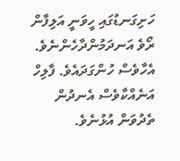ހަށިގަނޑުގައި ހީވަނީ އަލިފާން ރޯވެ އަނދަމުންދާހެންނެވެ. އެހާވެސް ހުންގަދައެވެ. ފާލިހް އަނެއްކާވެސް އެނދުން ތެދުވަން އުޅުނެވެ.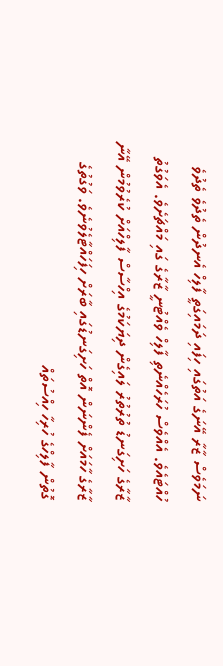ނަމަވެސް ޒާރާ އޭނަގެ އަތުގައި ހިފައި ދަމައިގަތީ ފާލިހް އެނދުން ތެދުވެ ތެދުވެ ހުއްޓައެވެ. އެއްވެސް ހުރަހެއްނެތި ފާލިހް ވެއްޓުނީ ޒާރާގެ ގައި މައްޗަށެވެ. އެވަގުތު ޒާރާގެ ހަށިގަނޑު ތުރުތުރު ލައިގެން ދިޔަކަމުގެ އިހްސާސް ފާލިހްއަށް ކުރެވުމުން އޭނާ ޒާރާގެ ހާމައަށް ފެންނަން އޮތް ހަށިގަނޑުގައި ބާރަށް ހިފަހައްޓާލެވުނެވެ. ވަގުތުގެ ގޮތުން ފާލިހްގެ ހުރިހާ ހިއްސުތައް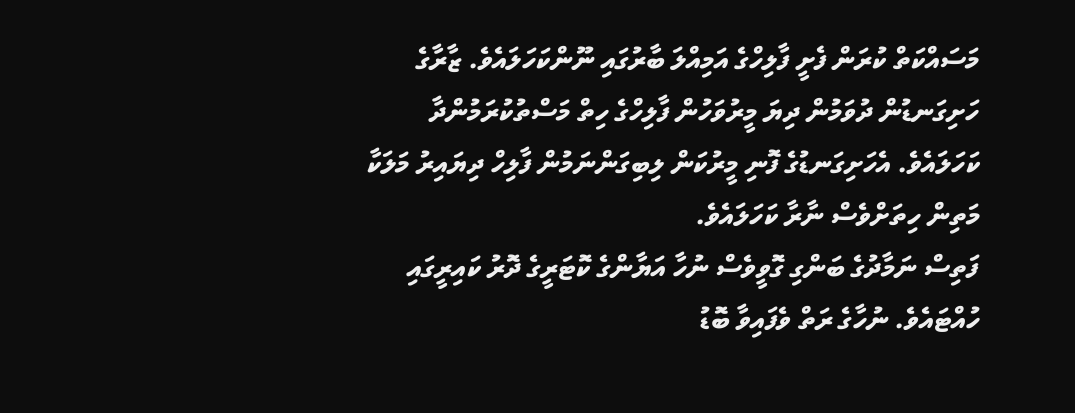މަސައްކަތް ކުރަން ފެށީ ފާލިހްގެ އަމިއްލަ ބާރުގައި ނޫންކަހަލައެވެ. ޒާރާގެ ހަށިގަނޑުން ދުވަމުން ދިޔަ މީރުވަހުން ފާލިހްގެ ހިތް މަސްތުކުރަމުންދާ ކަހަލައެވެ. އެހަށިގަނޑުގެ ފޮނި މީރުކަން ލިބިގަންނަމުން ފާލިހް ދިޔައިރު މަލަކާ މަތިން ހިތަށްވެސް ނާރާ ކަހަލައެވެ.
ފަތިސް ނަމާދުގެ ބަންގި ގޮވީވެސް ނުހާ އަޔާންގެ ކޮޓަރީގެ ދޮރު ކައިރީގައި ހުއްޓައެވެ. ނުހާގެ ރަތް ވެފައިވާ ބޮޑު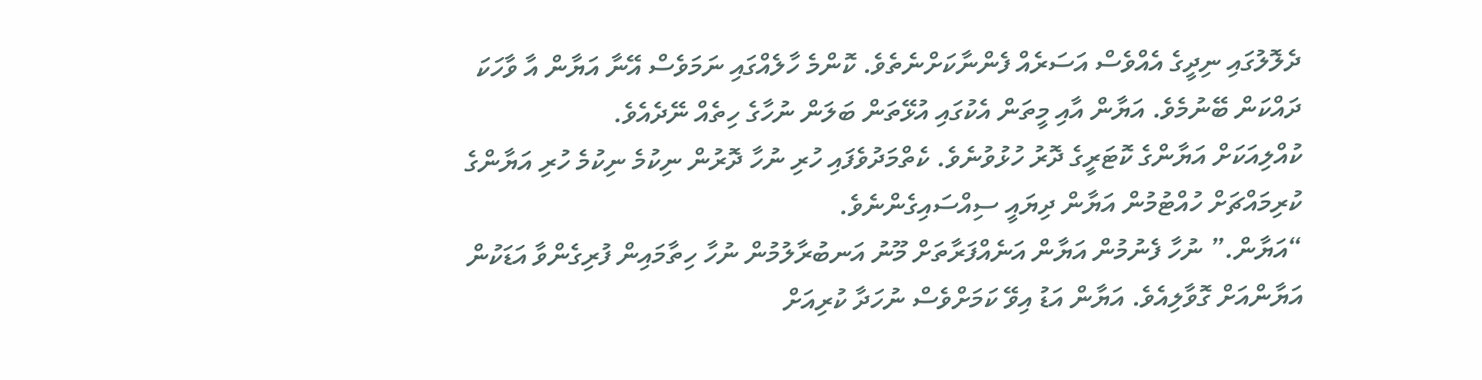ދެލޮލުގައި ނިދީގެ އެއްވެސް އަސަރެއް ފެންނާކަށްނެތެވެ. ކޮންމެ ހާލެއްގައި ނަމަވެސް އޭނާ އަޔާން އާ ވާހަކަ ދައްކަން ބޭނުމެވެ. އަޔާން އާއި މީތަން އެކުގައި އުޅޭތަން ބަލަން ނުހާގެ ހިތެއް ނޭދެއެވެ.
ކުއްލިއަކަށް އަޔާންގެ ކޮޓަރީގެ ދޮރު ހުޅުވުނެވެ. ކެތްމަދުވެފައި ހުރި ނުހާ ދޮރުން ނިކުމެ ނިކުމެ ހުރި އަޔާންގެ ކުރިމައްޗަށް ހުއްޓުމުން އަޔާން ދިޔައީ ސިއްސައިގެންނެވެ.
“އަޔާން.” ނުހާ ފެނުމުން އަޔާން އަނެއްފަރާތަށް މޫނު އަނބުރާލުމުން ނުހާ ހިތާމައިން ފުރިގެންވާ އަޑަކުން އަޔާންއަށް ގޮވާލިއެވެ. އަޔާން އަޑު އިވޭ ކަމަށްވެސް ނުހަދާ ކުރިއަށް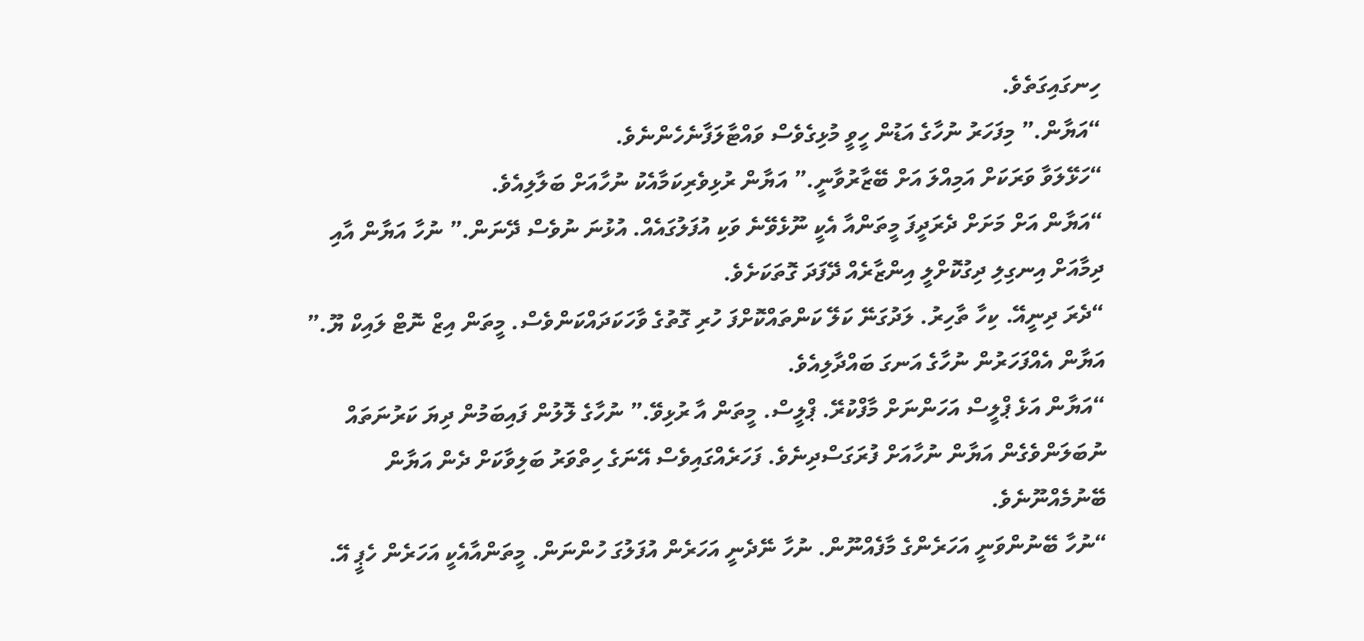ހިނގައިގަތެވެ.
“އަޔާން.” މިފަހަރު ނުހާގެ އަޑުން ހީވީ މުޅިގެވެސް ވައްޓާލަފާނެހެންނެވެ.
“ހަޅޭލަވާ ވަރަކަށް އަމިއްލަ އަށް ބޭޒާރުވާނީ.” އަޔާން ރުޅިވެރިކަމާއެކު ނުހާއަށް ބަލާލިއެވެ.
“އަޔާން އަށް މަށަށް ދެރަދީފަ މީތަންއާ އެކީ ނޫޅެވޭނެ ވަކި އުފަލުގައެއް. އުޅުނަ ނުވެސް ދޭނަން.” ނުހާ އަޔާން އާއި ދިމާއަށް އިނގިލި ދިގުކޮށްލީ އިންޒާރެއް ދޭފަދަ ގޮތަކަށެވެ.
“ދެރަ ދިނީއޭ. ކިހާ ތާހިރު. ލަދުގަނޭ ކަލޭ ކަންތައްކޮށްފަ ހުރި ގޮތުގެ ވާހަކަދައްކަންވެސް. މީތަން އިޒް ނޮޓް ލައިކް ޔޫ.” އަޔާން އެއްފަހަރުން ނުހާގެ އަނގަ ބައްދާލިއެވެ.
“އަޔާން އަޅެ ޕްލީސް އަހަންނަށް މާފްކުރޭ. ޕްލީސް. މީތަން އާ ރުޅިވޭ.” ނުހާގެ ލޮލުން ފައިބަމުން ދިޔަ ކަރުނަތައް ނުބަލަންވެގެން އަޔާން ނުހާއަށް ފުރަގަސްދިނެވެ. ފަހަރެއްގައިވެސް އޭނަގެ ހިތްވަރު ބަލިވާކަށް ދެން އަޔާން ބޭނުމެއްނޫނެވެ.
“ނުހާ ބޭނުންވަނީ އަހަރެންގެ މާފެއްނޫން. ނުހާ ނޭދެނީ އަހަރެން އުފަލުގަ ހުންނަން. މީތަންއާއެކީ އަހަރެން ހެޕީ އޭ.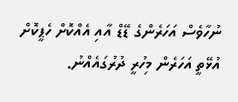ނުހާވެސް އަހަރެންގެ ޑޭޑް އާއި އެއްކޮށް ހެޕީކޮށް އުޅޭތީ އަހަރެން މިހުރީ ދުރުގައެއްނު.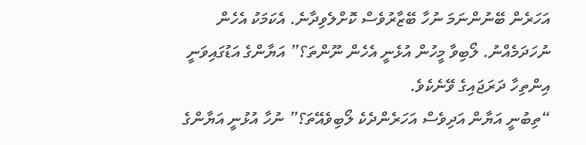އަހަރެން ބޭނުންނަމަ ނުހާ ބޭޒާރުވެސް ކޮށްލެވިދާނެ. އެކަމަކު އެހެން ނުހަދަމެއްނު. ލޯބިވާ މީހުން އުޅެނީ އެހެން ނޫންތަ؟” އަޔާންގެ އަޑުގައިވަނީ އިންތިހާ ދަރަޖައިގެ ވޭނެކެވެ.
“ތިބުނީ އަޔާން އަދިވެސް އަހަރެންދެކެ ލޯބިވެއޭތަ؟” ނުހާ އުޅުނީ އަޔާންގެ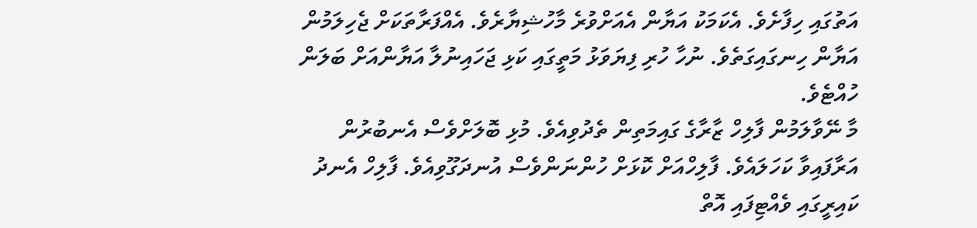އަތުގައި ހިފާށެވެ. އެކަމަކު އަޔާން އެއަށްވުރެ މާހުޝިޔާރެވެ. އެއްފަރާތަކަށް ޖެހިލަމުން އަޔާން ހިނގައިގަތެވެ. ނުހާ ހުރި ފިޔަވަޅު މަތީގައި ކަޅި ޖަހައިނުލާ އަޔާންއަށް ބަލަން ހުއްޓެވެ.
މާ ނޭވާލަމުން ފާލިހް ޒާރާގެ ގައިމަތިން ތެދުވިއެވެ. މުޅި ބޮލަށްވެސް އެނބުރުން އަރާފައިވާ ކަހަލައެވެ. ފާލިހްއަށް ކޮޅަށް ހުންނަންވެސް އުނދަގޫވިއެވެ. ފާލިހް އެނދު ކައިރީގައި ވެއްޓިފައި އޮތް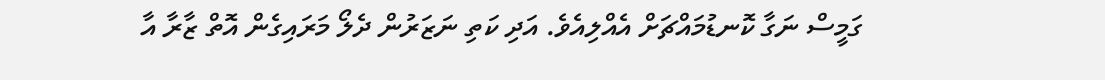ގަމީސް ނަގާ ކޮނޑުމައްޗަށް އެއްލިއެވެ. އަދި ކަތި ނަޒަރުން ދެލޯ މަރައިގެން އޮތް ޒާރާ އާ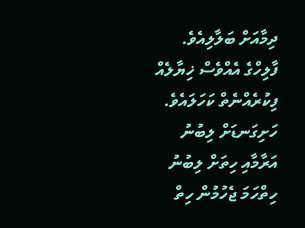ދިމާއަށް ބަލާލިއެވެ. ފާލިހްގެ އެއްވެސް ޚިޔާލެއް ފިކުރެއްނެތް ކަހަލައެވެ. ހަށިގަނޑަށް ލިބުނު އަރާމާއި ހިތަށް ލިބުނު ހިތްހަމަ ޖެހުމުން ހިތް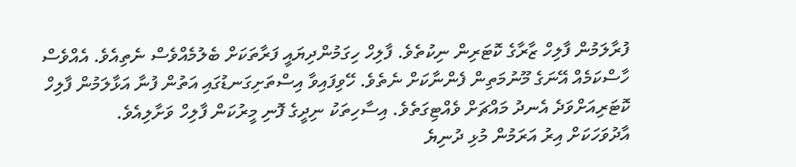ފުރާލަމުން ފާލިހް ޒާރާގެ ކޮޓަރިން ނިކުތެވެ. ފާލިހް ހިގަމުންދިޔައީ ފަރާތަކަށް ބެލުމެއްވެސް ނެތިއެވެ. އެއްވެސް ހާސްކަމެއް އޭނަގެ މޫނުމަތިން ފެންނާކަށް ނެތެވެ. ހޭވިފައިވާ އިސްތަށިގަނޑުގައި އަތުން ފުނާ އަޅާލަމުން ފާލިހް ކޮޓަރިއަށްވަދެ އެނދު މައްޗަށް ވެއްޓިގަތެވެ. އިސާހިތަކު ނިދީގެ ފޮނި މީރުކަން ފާލިހް ވަށާލިއެވެ.
އާދުވަހަކަށް އިރު އަރަމުން މުޅި ދުނިޔެ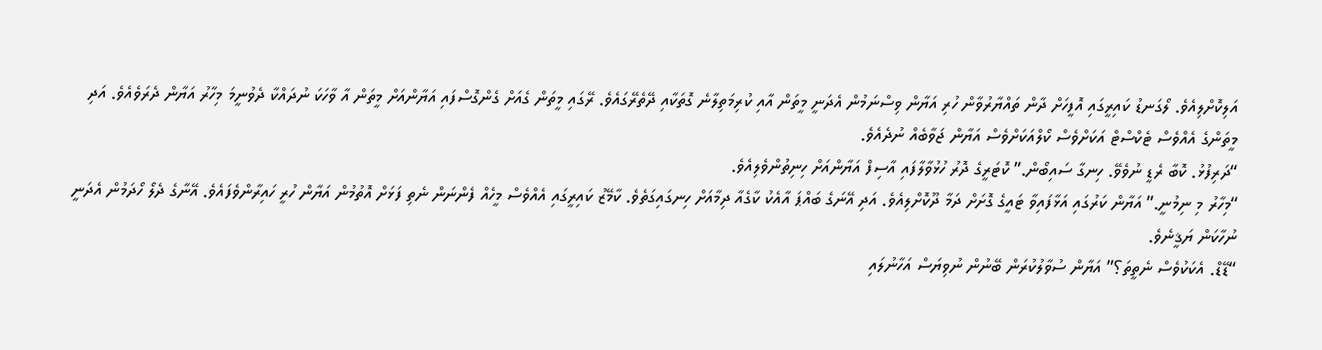އަލިކޮށްލިއެވެ. ލޯގަނޑު ކައިރީގައި އޮފީހަށް ދާން ތައްޔާރުވާން ހުރި އަޔާން ވިސްނަމުން އެދަނީ މީތަން އާއި ކުރިމަތިލާނެ ގޮތަކާއި ދޭތެރޭގައެވެ. ރޭގައި މީތަން ގެއަށް ގެންގޮސްފައި އަޔާންއަށް މީތަން އާ ވާހަކަ ނުދައްކާ ދެވުނީމަ މިހާރު އަޔާން ދެރަވެއެވެ. އަދި މީތަންގެ އެއްވެސް ޓެކްސްޓް އަކަށްވެސް ކޯލްއަކަށްވެސް އަޔާން ޖަވާބެއް ނުދެއެވެ.
“ދަރިފުޅު. ކޮބާ ރެޑީ ނުވެވޭ. ހިނގާ ސައިބޯން.” ކޮޓަރީގެ ދޮރު ހުޅުވާލާފައި އާސިފް އަޔާންއަށް ހިނިތުންވެލިއެވެ.
“މިހާރު މި ނިމުނީ.” އަޔާން ކަރުގައި އަޅާފައިވާ ޓައީގެ ގޮށަށް ދަމާ ދޫކޮށްލިއެވެ. އަދި އޭނަގެ ބައްޕަ އާއެކު ކާގެއާ ދިމާއަށް ހިނގައިގަތެވެ. ކާމޭޒު ކައިރީގައި އެއްވެސް މީހެއް ފެންނަން ނެތި ފަޅަށް އޮތުމުން އަޔާން ހުރީ ހައިރާންވެފައެވެ. އޭނާގެ ދެލޯ ހޯދަމުން އެދަނީ ނުހާކަން ޔަޤީނެވެ.
“ޑޭޑް. އެކަކުވެސް ނެތީތަ؟” އަޔާން ސުވާލުކުރަން ބޭނުން ނުވިޔަސް އަހާނުލައި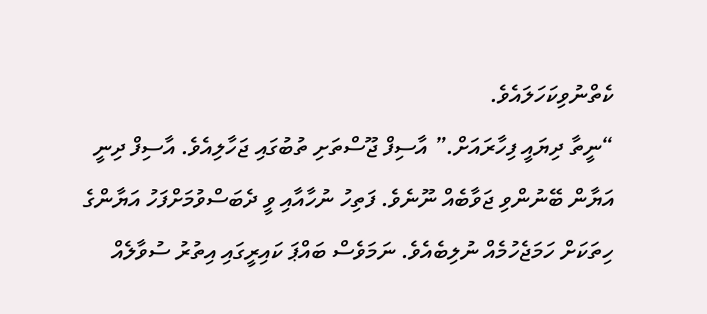ކެތްނުވިކަހަލައެވެ.
“ނީތާ ދިޔައީ ފިހާރައަށް.” އާސިފް ޖޫސްތަށި ތުބުގައި ޖަހާލިއެވެ. އާސިފް ދިނީ އަޔާން ބޭނުންވި ޖަވާބެއް ނޫނެވެ. ފަތިހު ނުހާއާއި ވީ ދެބަސްވުމަށްފަހު އަޔާންގެ ހިތަކަށް ހަމަޖެހުމެއް ނުލިބެއެވެ. ނަމަވެސް ބައްޕަ ކައިރީގައި އިތުރު ސުވާލެއް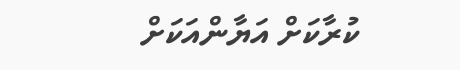ކުރާކަށް އަޔާންއަކަށް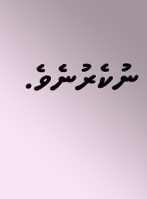ނުކެރުނެވެ.